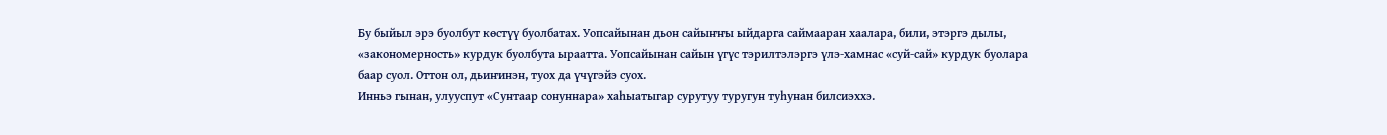Бу быйыл эрэ буолбут көстүү буолбатах. Уопсайынан дьон сайыҥҥы ыйдарга саймааран хаалара, били, этэргэ дылы, «закономерность» курдук буолбута ыраатта. Уопсайынан сайын үгүс тэрилтэлэргэ үлэ-хамнас «суй-сай» курдук буолара баар суол. Оттон ол, дьиҥинэн, туох да үчүгэйэ суох.
Инньэ гынан, улууспут «Сунтаар сонуннара» хаһыатыгар сурутуу туругун туһунан билсиэххэ.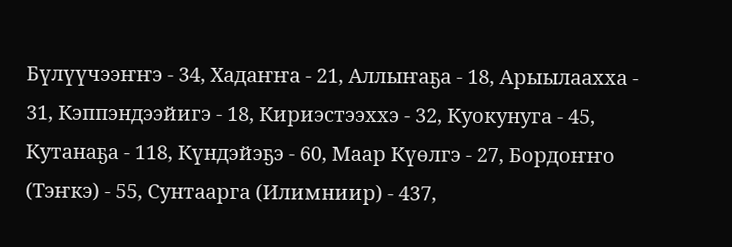Бүлүүчээҥҥэ - 34, Хадаҥҥа - 21, Аллыҥаҕа - 18, Арыылаахха - 31, Кэппэндээйигэ - 18, Кириэстээххэ - 32, Куокунуга - 45, Кутанаҕа - 118, Күндэйэҕэ - 60, Маар Күөлгэ - 27, Бордоҥҥо (Тэҥкэ) - 55, Сунтаарга (Илимниир) - 437,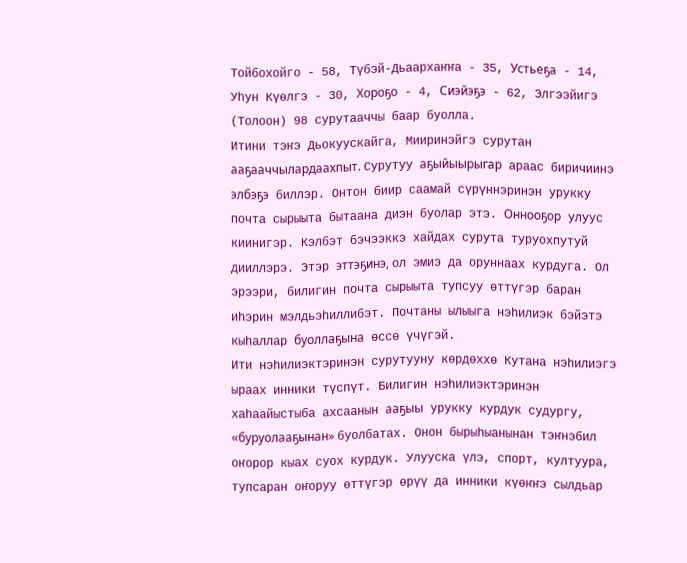Тойбохойго - 58, Түбэй-Дьаархаҥҥа - 35, Устьеҕа - 14, Уһун Күөлгэ - 30, Хороҕо - 4, Сиэйэҕэ - 62, Элгээйигэ (Толоон) 98 сурутааччы баар буолла.
Итини тэҥэ Дьокуускайга, Мииринэйгэ сурутан ааҕааччылардаахпыт. Сурутуу аҕыйыырыгар араас биричиинэ элбэҕэ биллэр. Онтон биир саамай сүрүннэринэн урукку почта сырыыта бытаана диэн буолар этэ. Оннооҕор улуус киинигэр. Кэлбэт бэчээккэ хайдах сурута туруохпутуй дииллэрэ. Этэр эттэҕинэ, ол эмиэ да оруннаах курдуга. Ол эрээри, билигин почта сырыыта тупсуу өттүгэр баран иһэрин мэлдьэһиллибэт. Почтаны ылыыга нэһилиэк бэйэтэ кыһаллар буоллаҕына өссө үчүгэй.
Ити нэһилиэктэринэн сурутууну көрдөххө Кутана нэһилиэгэ ыраах инники түспүт. Билигин нэһилиэктэринэн хаһаайыстыба ахсаанын ааҕыы урукку курдук судургу, «буруолааҕынан» буолбатах. Онон бырыһыанынан тэҥнэбил оҥорор кыах суох курдук. Улууска үлэ, спорт, култуура, тупсаран оҥоруу өттүгэр өрүү да инники күөҥҥэ сылдьар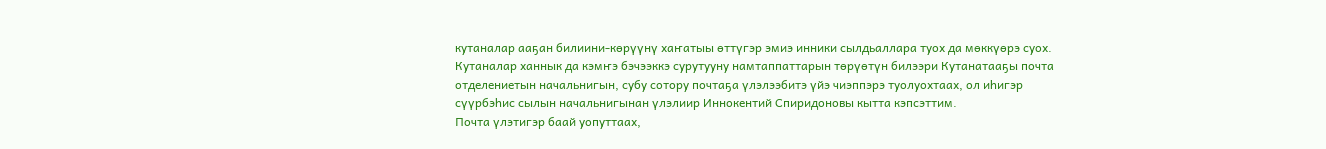кутаналар ааҕан билиини-көрүүнү хаҥатыы өттүгэр эмиэ инники сылдьаллара туох да мөккүөрэ суох.
Кутаналар ханнык да кэмҥэ бэчээккэ сурутууну намтаппаттарын төрүөтүн билээри Кутанатааҕы почта отделениетын начальнигын, субу сотору почтаҕа үлэлээбитэ үйэ чиэппэрэ туолуохтаах, ол иһигэр сүүрбэһис сылын начальнигынан үлэлиир Иннокентий Спиридоновы кытта кэпсэттим.
Почта үлэтигэр баай уопуттаах,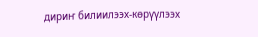дириҥ билиилээх-көрүүлээх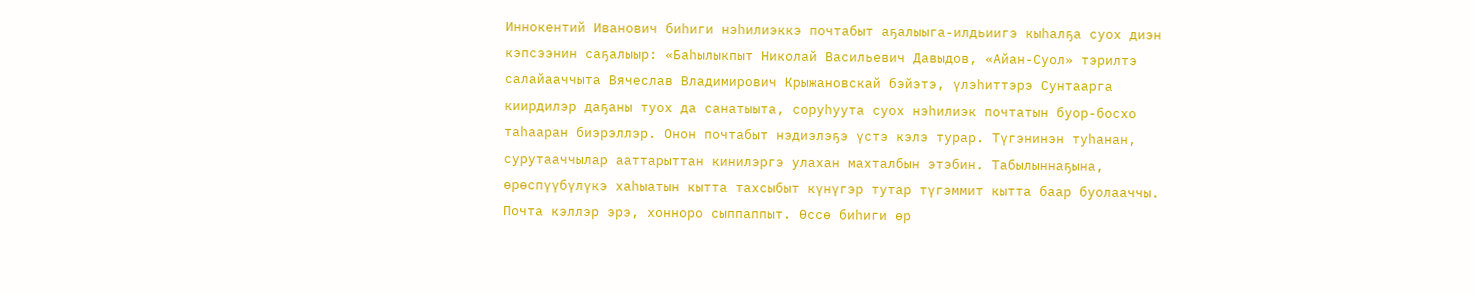Иннокентий Иванович биһиги нэһилиэккэ почтабыт аҕалыыга-илдьиигэ кыһалҕа суох диэн кэпсээнин саҕалыыр: «Баһылыкпыт Николай Васильевич Давыдов, «Айан-Суол» тэрилтэ салайааччыта Вячеслав Владимирович Крыжановскай бэйэтэ, үлэһиттэрэ Сунтаарга киирдилэр даҕаны туох да санатыыта, соруһуута суох нэһилиэк почтатын буор-босхо таһааран биэрэллэр. Онон почтабыт нэдиэлэҕэ үстэ кэлэ турар. Түгэнинэн туһанан, сурутааччылар ааттарыттан кинилэргэ улахан махталбын этэбин. Табылыннаҕына, өрөспүүбүлүкэ хаһыатын кытта тахсыбыт күнүгэр тутар түгэммит кытта баар буолааччы. Почта кэллэр эрэ, хонноро сыппаппыт. Өссө биһиги өр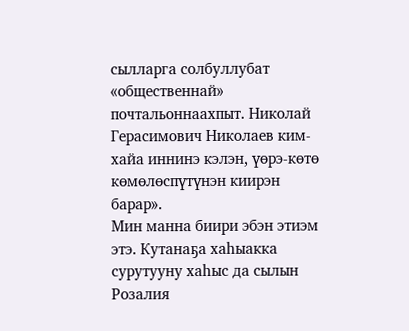сылларга солбуллубат «общественнай» почтальоннаахпыт. Николай Герасимович Николаев ким-хайа иннинэ кэлэн, үөрэ-көтө көмөлөспүтүнэн киирэн барар».
Мин манна биири эбэн этиэм этэ. Кутанаҕа хаһыакка сурутууну хаһыс да сылын Розалия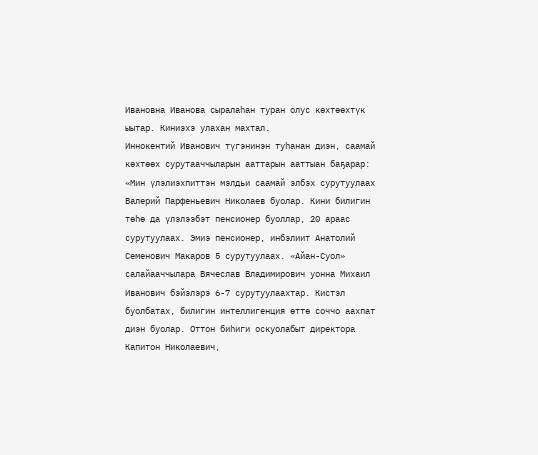Ивановна Иванова сыралаһан туран олус көхтөөхтүк ыытар. Киниэхэ улахан махтал.
Иннокентий Иванович түгэнинэн туһанан диэн, саамай көхтөөх сурутааччыларын ааттарын ааттыан баҕарар: «Мин үлэлиэхпиттэн мэлдьи саамай элбэх сурутуулаах Валерий Парфеньевич Николаев буолар. Кини билигин төһө да үлэлээбэт пенсионер буоллар, 20 араас сурутуулаах. Эмиэ пенсионер, инбэлиит Анатолий Семенович Макаров 5 сурутуулаах. «Айан-Суол» салайааччылара Вячеслав Владимирович уонна Михаил Иванович бэйэлэрэ 6-7 сурутуулаахтар. Кистэл буолбатах, билигин интеллигенция өттө соччо аахпат диэн буолар. Оттон биһиги оскуолабыт директора Капитон Николаевич,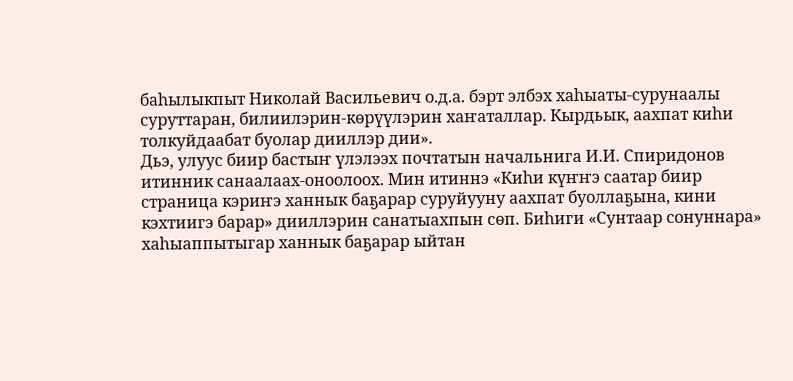баһылыкпыт Николай Васильевич о.д.а. бэрт элбэх хаһыаты-сурунаалы суруттаран, билиилэрин-көрүүлэрин хаҥаталлар. Кырдьык, аахпат киһи толкуйдаабат буолар дииллэр дии».
Дьэ, улуус биир бастыҥ үлэлээх почтатын начальнига И.И. Спиридонов итинник санаалаах-оноолоох. Мин итиннэ «Киһи күҥҥэ саатар биир страница кэриҥэ ханнык баҕарар суруйууну аахпат буоллаҕына, кини кэхтиигэ барар» дииллэрин санатыахпын сөп. Биһиги «Сунтаар сонуннара» хаһыаппытыгар ханнык баҕарар ыйтан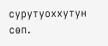сурутуоххутун сөп.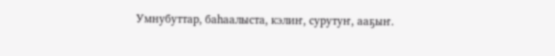Умнубуттар, баһаалыста, кэлиҥ, сурутуҥ, ааҕыҥ.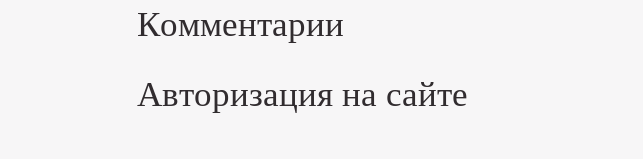Комментарии
Авторизация на сайте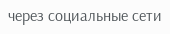через социальные сети